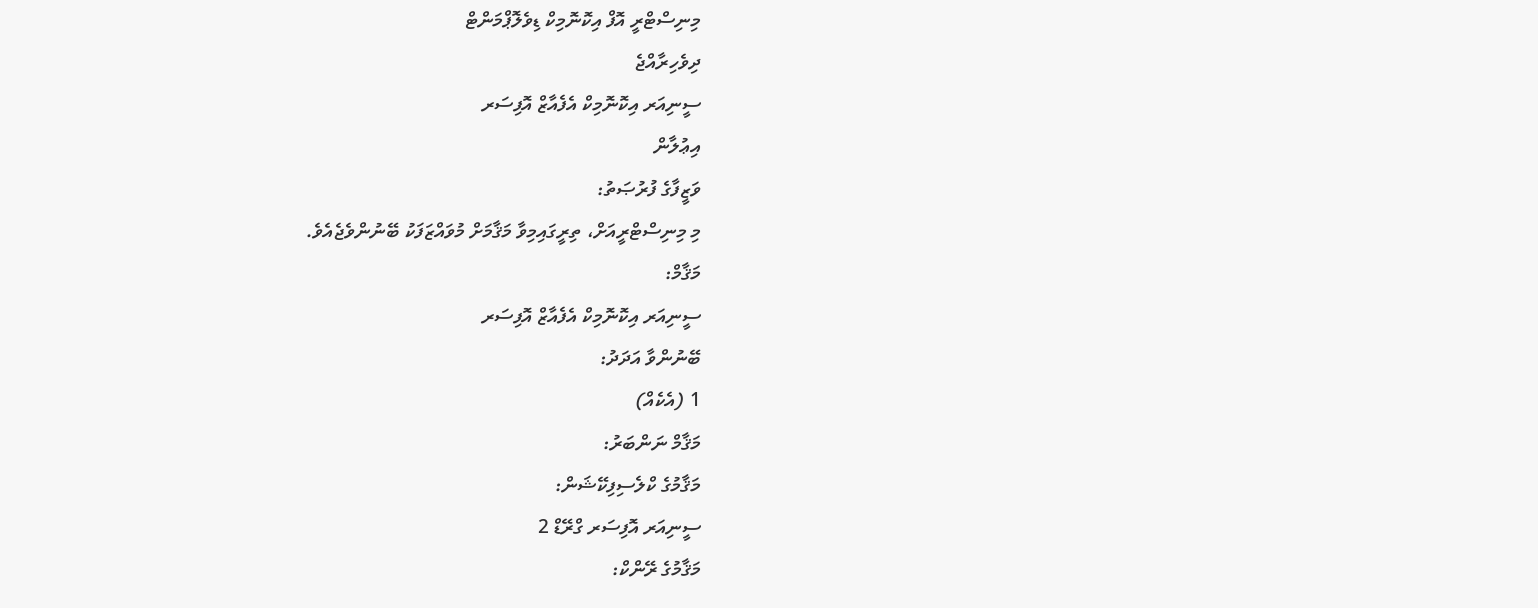މިނިސްޓްރީ އޮފް އިކޮނޮމިކް ޑިވެލޮޕްމަންޓް
ދިވެހިރާއްޖެ
ސީނިއަރ އިކޮނޮމިކް އެފެއާޒް އޮފިސަރ
އިޢުލާން
ވަޒީފާގެ ފުރުޞަތު:
މި މިނިސްޓްރީއަށް، ތިރީގައިމިވާ މަޤާމަށް މުވައްޒަފަކު ބޭނުންވެޖެއެވެ.
މަޤާމް:
ސީނިއަރ އިކޮނޮމިކް އެފެއާޒް އޮފިސަރ
ބޭނުންވާ އަދަދު:
1 (އެކެއް)
މަޤާމް ނަންބަރު:
މަޤާމުގެ ކްލެސިފިކޭޝަން:
ސީނިއަރ އޮފިސަރ ގްރޭޑް 2
މަޤާމުގެ ރޭންކް: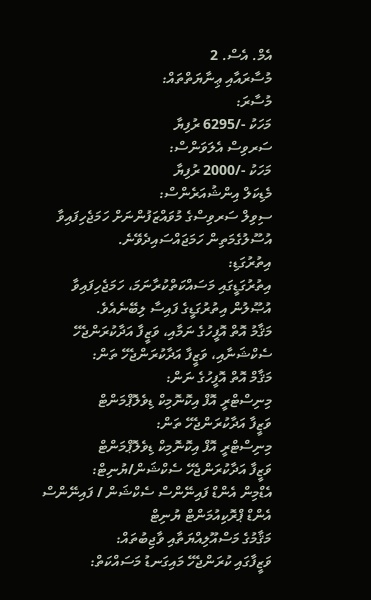އެމް. އެސް. 2
މުސާރައާއި ޢިނާޔަތްތައް:
މުސާރަ:
މަހަކު -/6295 ރުފިޔާ
ސަރވިސް އެލަވަންސް:
މަހަކު -/2000 ރުފިޔާ
މެޑިކަލް އިންޝުއަރެންސް:
ސިވިލް ސަރވިސްގެ މުވައްޒަފުންނަށް ހަމަޖެހިފައިވާ އުސޫލުގެމަތިން ހަމަޖައްސައިދެވޭނެ.
އިތުރުގަޑި:
އިތުރުގަޑީގައި މަސައްކަތްކުރާނަމަ، ހަމަޖެހިފައިވާ އުޞޫލުން އިތުރުގަޑީގެ ފައިސާ ލިބޭނެއެވެ.
މަޤާމު އޮތް އޮފީހުގެ ނަމާއި، ވަޒީފާ އަދާކުރަންޖެހޭ ސެކްޝަނާއި، ވަޒީފާ އަދާކުރަންޖެހޭ ތަން:
މަޤާމް އޮތް އޮފީހުގެ ނަން:
މިނިސްޓްރީ އޮފް އިކޮނޮމިކް ޑިވެލޮޕްމަންޓް
ވަޒީފާ އަދާކުރަންޖެހޭ ތަން:
މިނިސްޓްރީ އޮފް އިކޮނޮމިކް ޑިވެލޮޕްމަންޓް
ވަޒީފާ އަދާކުރަންޖެހޭ ސެކްޝަން/ޔުނިޓް:
އެޑްމިން އެންޑް ފައިނޭންސް ސެކްޝަން / ފައިނޭންސް އެންޑް ޕްރޮކިއުމަންޓް ޔުނިޓް
މަޤާމުގެ މަސްއޫލިއްޔަތާއި ވާޖިބުތައް:
ވަޒީފާގައި ކުރަންޖެހޭ މައިގަނޑު މަސައްކަތް: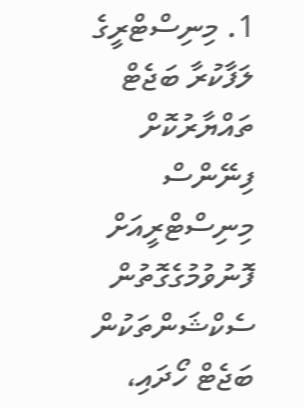1. މިނިސްޓްރީގެ ލަފާކުރާ ބަޖެޓް ތައްޔާރުކޮށް ފިނޭންސް މިނިސްޓްރީއަށް ފޮނުވުމުގެގޮތުން ސެކްޝަންތަކުން ބަޖެޓް ހޯދައި،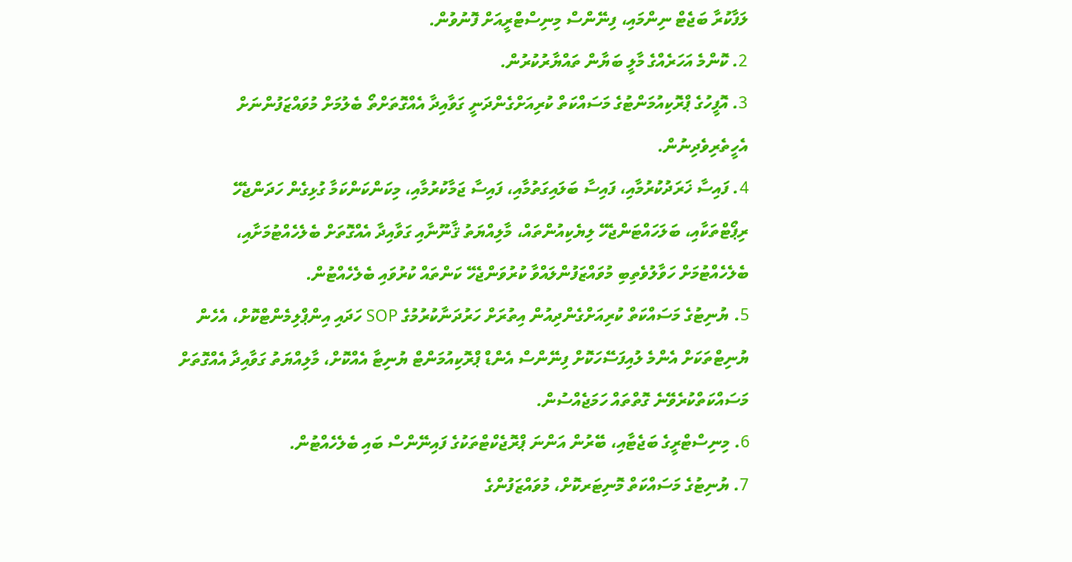ލަފާކުރާ ބަޖެޓް ނިންމައި، ފިނޭންސް މިނިސްޓްރީއަށް ފޮނުވުން.
2. ކޮންމެ އަހަރެއްގެ މާލީ ބަޔާން ތައްޔާރުކުރުން.
3. އޮފީހުގެ ޕްރޮކިއުމަންޓުގެ މަސައްކަތް ކުރިއަށްގެންދަނީ ގަވާއިދާ އެއްގޮތަށްތޯ ބެލުމަށް މުވައްޒަފުންނަށް އެހީތެރިވެދިނުން.
4. ފައިސާ ޚަރަދުކުރުމާއި، ފައިސާ ބަލައިގަތުމާއި، ފައިސާ ޖަމާކުރުމާއި، މިކަންކަންކަމާ ގުޅިގެން ހަދަންޖެހޭ ރިޕޯޓްތަކާއި، ބަލަހައްޓަންޖެހޭ ލިޔެކިއުންތައް، މާލިއްޔަތު ޤާނޫނާއި ގަވާއިދާ އެއްގޮތަށް ބެލެހެއްޓުމަށާއި، ބެލެހެއްޓުމަށް ހަވާލުވެތިބި މުވައްޒަފުންލައްވާ ކުރުވަންޖެހޭ ކަންތައް ކުރުވައި ބެލެހެއްޓުން.
5. ޔުނިޓުގެ މަސައްކަތް ކުރިއަށްގެންދިއުން އިތުރަށް ހަރުދަނާކުރުމުގެ SOP ހަދައި އިންޕްލިމެންޓްކޮށް، އެހެން ޔުނިޓްތަކަށް އެންމެ ލުއިފަސޭހަކޮށް ފިނޭންސް އެންޑް ޕްރޮކިއުމަންޓް ޔުނިޓާ އެއްކޮށް، މާލިއްޔަތު ގަވާއިދާ އެއްގޮތަށް މަސައްކަތްކުރެވޭނެ ގޮތްތައް ހަމަޖެއްސުން.
6. މިނިސްޓްރީގެ ބަޖެޓާއި، ބޭރުން އަންނަ ޕްރޮޖެކްޓްތަކުގެ ފައިނޭންސް ބައި ބެލެހެއްޓުން.
7. ޔުނިޓުގެ މަސައްކަތް މޮނިޓަރކޮށް، މުވައްޒަފުންގެ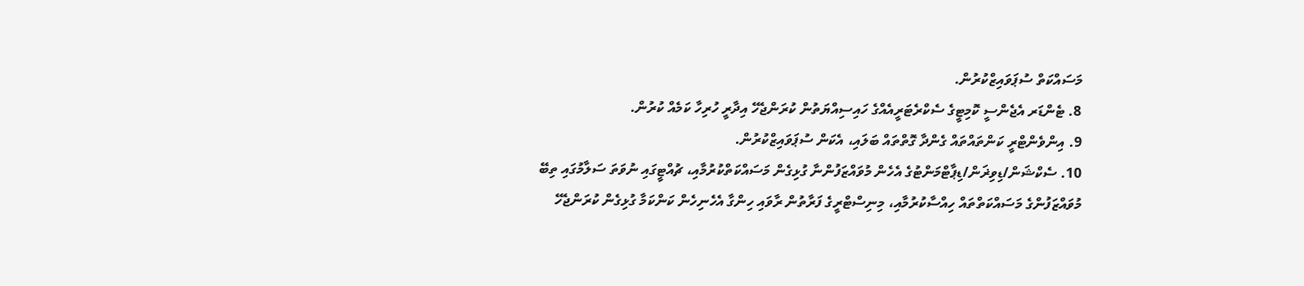މަސައްކަތް ސުޕަވައިޒްކުރުން.
8. ޓެންޑަރ އެޖެންސީ ކޮމިޓީގެ ސެކްރެޓަރީއެއްގެ ހައިސިއްޔަތުން ކުރަންޖެހޭ އިދާރީ ހުރިހާ ކަމެއް ކުރުން.
9. އިންވެންޓްރީ ކަންތައްތައް ގެންދާ ގޮތްތައް ބަލައި، އެކަން ސުޕަވައިޒްކުރުން.
10. ސެކްޝަން/ޑިވިޜަން/ޑިޕާޓްމަންޓުގެ އެހެން މުވައްޒަފުންނާ ގުޅިގެން މަސައްކަތްކުރުމާއި، ޗުއްޓީގައި ނުވަތަ ސަލާމުގައި ތިބޭ މުވައްޒަފުންގެ މަސައްކަތްތައް ހިއްސާކުރުމާއި، މިނިސްޓްރީގެ ފަރާތުން ރާވައި ހިންގާ އެހެނިހެން ކަންކަމާ ގުޅިގެން ކުރަންޖެހޭ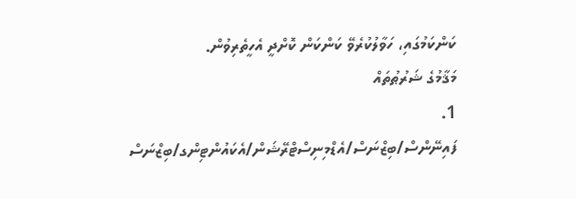ކަންކަމުގައި، ހަވާލުކުރެވޭ ކަންކަން ކޮށްދީ އެހީތެރިވުން.
މަޤާމުގެ ޝަރުޠުތައް
1. ފައިނޭންސް/ބިޒްނަސް/އެޑްމިނިސްޓްރޭޝަން/އެކައުންޓިންގ/ބިޒްނަސް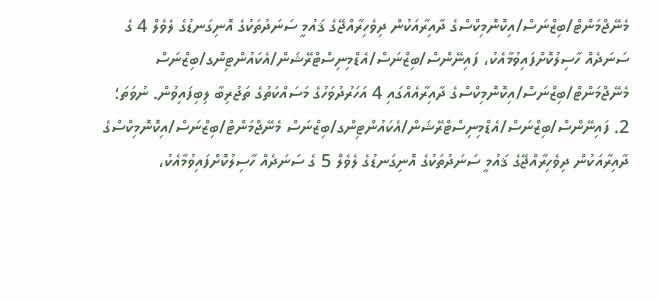މެނޭޖްމަންޓް/ބިޒްނަސް/އިކޮނޮމިކްސްގެ ދާއިރާއަކުން ދިވެހިރާއްޖޭގެ ޤައުމީ ސަނަދުތަކުގެ އޮނިގަނޑުގެ ލެވެލް 4 ގެ ސަނަދެއް ހާސިލުކޮށްފައިވުމާއެކު، ފައިނޭންސް/ބިޒްނަސް/އެޑްމިނިސްޓްރޭޝަން/އެކައުންޓިންގ/ބިޒްނަސް މެނޭޖްމަންޓް/ބިޒްނަސް/އިކޮނޮމިކްސްގެ ދާއިރާއެއްގައި 4 އަހަރުދުވަހުގެ މަސައްކަތުގެ ތަޖުރިބާ ލިބިފައިވުން. ނުވަތަ؛
2. ފައިނޭންސް/ބިޒްނަސް/އެޑްމިނިސްޓްރޭޝަން/އެކައުންޓިންގ/ބިޒްނަސް މެނޭޖްމަންޓް/ބިޒްނަސް/އިކޮނޮމިކްސްގެ ދާއިރާއަކުން ދިވެހިރާއްޖޭގެ ޤައުމީ ސަނަދުތަކުގެ އޮނިގަނޑުގެ ލެވެލް 5 ގެ ސަނަދެއް ހާސިލުކޮށްފައިވުމާއެކު،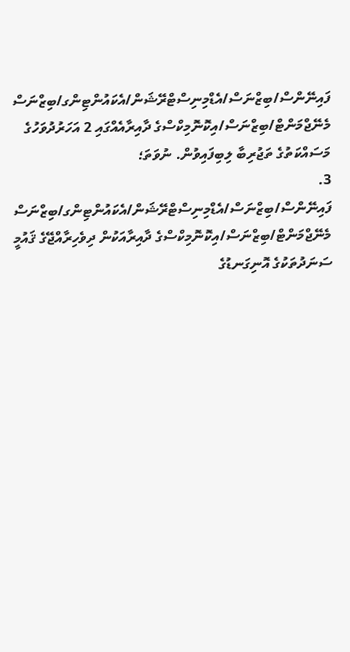ފައިނޭންސް/ބިޒްނަސް/އެޑްމިނިސްޓްރޭޝަން/އެކައުންޓިންގ/ބިޒްނަސް މެނޭޖްމަންޓް/ބިޒްނަސް/އިކޮނޮމިކްސްގެ ދާއިރާއެއްގައި 2 އަހަރުދުވަހުގެ މަސައްކަތުގެ ތަޖުރިބާ ލިބިފައިވުން. ނުވަތަ؛
3. ފައިނޭންސް/ބިޒްނަސް/އެޑްމިނިސްޓްރޭޝަން/އެކައުންޓިންގ/ބިޒްނަސް މެނޭޖްމަންޓް/ބިޒްނަސް/އިކޮނޮމިކްސްގެ ދާއިރާއަކުން ދިވެހިރާއްޖޭގެ ޤައުމީ ސަނަދުތަކުގެ އޮނިގަނޑުގެ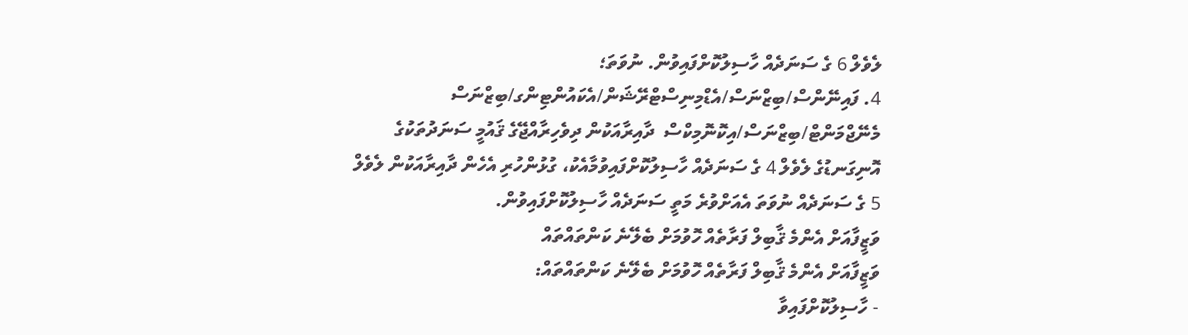ލެވެލް 6 ގެ ސަނަދެއް ހާސިލުކޮށްފައިވުން. ނުވަތަ؛
4. ފައިނޭންސް/ބިޒްނަސް/އެޑްމިނިސްޓްރޭޝަން/އެކައުންޓިންގ/ބިޒްނަސް މެނޭޖްމަންޓް/ބިޒްނަސް/އިކޮނޮމިކްސް  ދާއިރާއަކުން ދިވެހިރާއްޖޭގެ ޤައުމީ ސަނަދުތަކުގެ އޮނިގަނޑުގެ ލެވެލް 4 ގެ ސަނަދެއް ހާސިލުކޮށްފައިވުމާއެކު، ގުޅުންހުރި އެހެން ދާއިރާއަކުން ލެވެލް 5 ގެ ސަނަދެއް ނުވަތަ އެއަށްވުރެ މަތީ ސަނަދެއް ހާސިލުކޮށްފައިވުން.
ވަޒީފާއަށް އެންމެ ޤާބިލް ފަރާތެއް ހޮވުމަށް ބެލޭނެ ކަންތައްތައް
ވަޒީފާއަށް އެންމެ ޤާބިލް ފަރާތެއް ހޮވުމަށް ބެލޭނެ ކަންތައްތައް:
- ހާސިލުކޮށްފައިވާ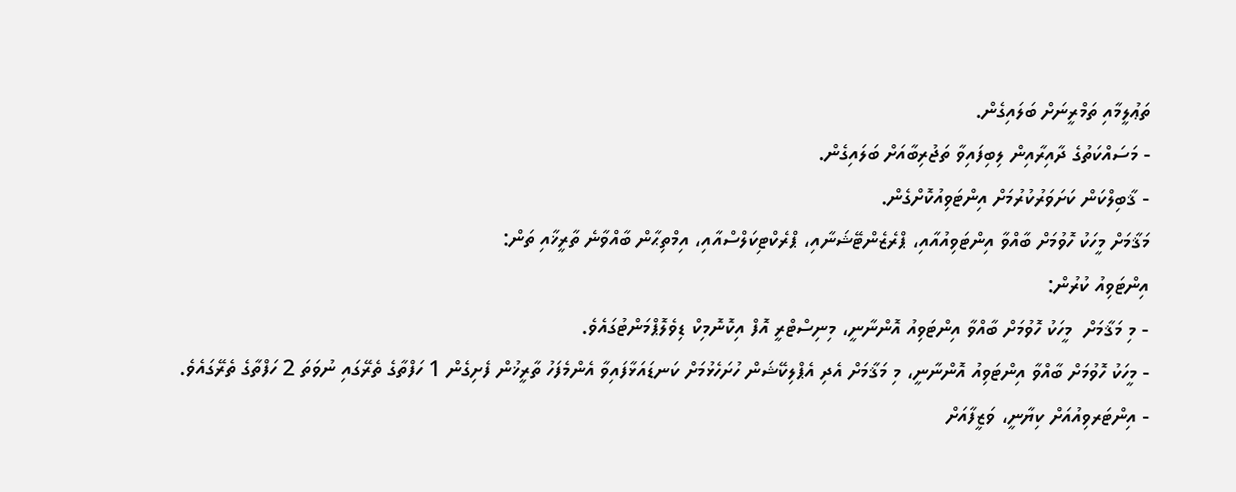ތަޢުލީމާއި ތަމްރީނަށް ބަލައިގެން.
- މަސައްކަތުގެ ދާއިރާއިން ލިބިފައިވާ ތަޖުރިބާއަށް ބަލައިގެން.
- ޤާބިލްކަން ކަށަވަރުކުރުމަށް އިންޓަވިއުކޮށްގެން.
މަޤާމަށް މީހަކު ހޮވުމަށް ބާއްވާ އިންޓަވިއުއާއި، ޕްރެޒެންޓޭޝަނާއި، ޕްރެކްޓިކަލްސްއާއި، އިމްތިޙާން ބާއްވާނެ ތާރީޚާއި ތަން:
އިންޓަވިއު ކުރުން:
- މި މަޤާމަށް  މީހަކު ހޮވުމަށް ބާއްވާ އިންޓަވިއު އޮންނާނީ، މިނިސްޓްރީ އޮފް އިކޮނޮމިކް ޑިވެލޮޕްމަންޓުގައެވެ.
- މީހަކު ހޮވުމަށް ބާއްވާ އިންޓަވިއު އޮންނާނީ، މި މަޤާމަށް އެދި އެޕްލިކޭޝަން ހުށަހެޅުމަށް ކަނޑައަޅާފައިވާ އެންމެފަހު ތާރީޚުން ފެށިގެން 1 ހަފްތާގެ ތެރޭގައި ނުވަތަ 2 ހަފްތާގެ ތެރޭގައެވެ.
- އިންޓަރވިއުއަށް ކިޔާނީ، ވަޒީފާއަށް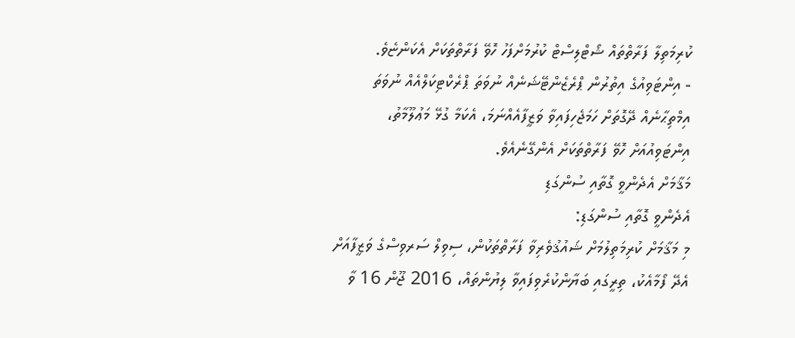ކުރިމަތިލާ ފަރާތްތައް ޝޯޓްލިސްޓް ކުރުމަށްފަހު ހޮވޭ ފަރާތްތަކަށް އެކަންޏެވެ.
- އިންޓަވިއުގެ އިތުރުން ޕްރެޒެންޓޭޝަނެއް ނުވަތަ ޕްރެކްޓިކަލްއެއް ނުވަތަ އިމްތިޙާނެއް ދޭގޮތަށް ހަމަޖެހިފައިވާ ވަޒީފާއެއްނަމަ، އެކަމާ ގުޅޭ މަޢުލޫމާތު، އިންޓަވިއުއަށް ހޮވޭ ފަރާތްތަކަށް އެންގޭނެއެވެ.
މަޤާމަށް އެދެންވީ ގޮތާއި ސުންގަޑި
އެދެންވީ ގޮތާއި ސުންގަޑި:
މި މަޤާމަށް ކުރިމަތިލުމަށް ޝައުޤުވެރިވާ ފަރާތްތަކުން، ސިވިލް ސަރވިސްގެ ވަޒީފާއަށް އެދޭ ފޯމާއެކު، ތިރީގައި ބަޔާންކުރެވިފައިވާ ލިޔުންތައް، 2016 ޖޫން 16 ވާ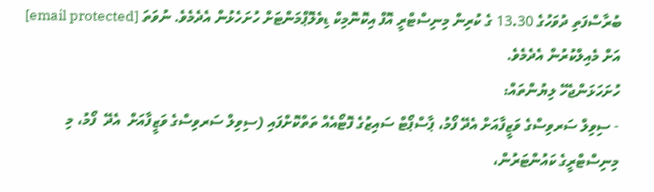ބުރާސްފަތި ދުވަހުގެ 13.30 ގެ ކުރިން މިނިސްޓްރީ އޮފް އިކޮނޮމިކް ޑިވެލޮޕްމަންޓަށް ހުށަހެޅުން އެދެމެވެ. ނުވަތަ [email protected] އަށް މެއިލްކުރުން އެދެމެވެ.
ހުށަހަޅަންޖެހޭ ލިޔުންތައް:
- ސިވިލް ސަރވިސްގެ ވަޒީފާއަށް އެދޭ ފޯމު، ޕާސްޕޯޓް ސައިޒުގެ ފޮޓޯއެއް ތަތްކޮށްފައި (ސިވިލް ސަރވިސްގެ ވަޒީފާއަށް  އެދޭ  ފޯމު، މި މިނިސްޓްރީގެ ކައުންޓަރުން،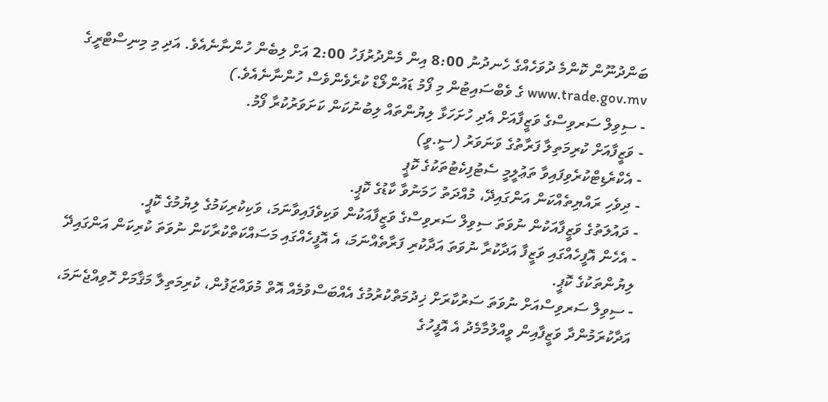ބަންދުނޫން ކޮންމެ ދުވަހެއްގެ ހެނދުނު 8:00 އިން މެންދުރުފަހު 2:00 އަށް ލިބެން ހުންނާނެއެވެ. އަދި މި މިނިސްޓްރީގެ www.trade.gov.mv ގެ ވެބްސައިޓުން މި ފޯމު ޑައުންލޯޑް ކުރެވެންވެސް ހުންނާނެއެވެ.)
- ސިވިލް ސަރވިސްގެ ވަޒީފާއަށް އެދި ހުށަހަޅާ ލިޔުންތައް ލިބުނުކަން ކަށަވަރުކުރާ ފޯމު.
- ވަޒީފާއަށް ކުރިމަތިލާ ފަރާތުގެ ވަނަވަރު (ސީ.ވީ)
- އެކްރެޑިޓްކުރެވިފައިވާ ތަޢުލީމީ ސެޓުފިކެޓުތަކުގެ ކޮޕީ
- ދިވެހި ރައްޔިތެއްކަން އަންގައިދޭ، މުއްދަތު ހަމަނުވާ ކާޑުގެ ކޮޕީ.
- ދައުލަތުގެ ވަޒީފާއަކުން ނުވަތަ ސިވިލް ސަރވިސްގެ ވަޒީފާއަކުން ވަކިވެފައިވާނަމަ، ވަކިކުރިކަމުގެ ލިޔުމުގެ ކޮޕީ.
- އެހެން އޮފީހެއްގައި ވަޒީފާ އަދާކުރާ ނުވަތަ އަދާކުރި ފަރާތެއްނަމަ، އެ އޮފީހެއްގައި މަސައްކަތްކުރާކަން ނުވަތަ ކުރިކަން އަންގައިދޭ ލިޔުންތަކުގެ ކޮޕީ.
- ސިވިލް ސަރވިސްއަށް ނުވަތަ ސަރުކާރަށް ޚިދުމަތްކުރުމުގެ އެއްބަސްވުމެއް އޮތް މުވައްޒަފުން، ކުރިމަތިލާ މަޤާމަށް ހޮވިއްޖެނަމަ، އަދާކުރަމުންދާ ވަޒީފާއިން ވީއްލުމާމެދު އެ އޮފީހުގެ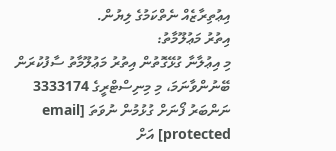އިޢުތިރާޒެއް ނެތްކަމުގެ ލިޔުން.
އިތުރު މަޢުލޫމާތު:
މި އިޢުލާނާ ގުޅޭގޮތުން އިތުރު މަޢުލޫމާތު ސާފުކުރަން ބޭނުންވާނަމަ، މި މިނިސްޓްރީގެ 3333174 ނަންބަރު ފޯނަށް ގުޅުމުން ނުވަތަ [email protected] އަށް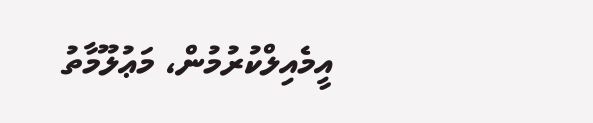އީމެއިލްކުރުމުން، މަޢުލޫމާތު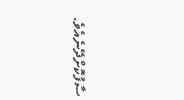ސާފުކޮށްދޭނެއެވެ.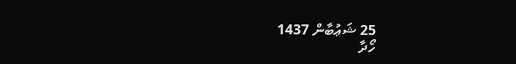25 ޝަޢުބާން 1437
ހޯދާ